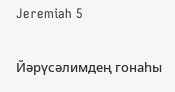Jeremiah 5

Йәрүсәлимдең гонаһы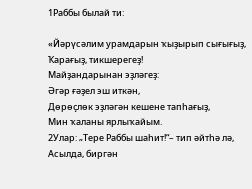1Раббы былай ти:

«Йәрүсәлим урамдарын ҡыҙырып сығығыҙ,
Ҡарағыҙ, тикшерегеҙ!
Майҙандарынан эҙләгеҙ:
Әгәр ғәҙел эш иткән,
Дөрөҫлөк эҙләгән кешене тапһағыҙ,
Мин ҡаланы ярлыҡайым.
2Улар: „Тере Раббы шаһит!“– тип әйтһә лә,
Асылда, биргән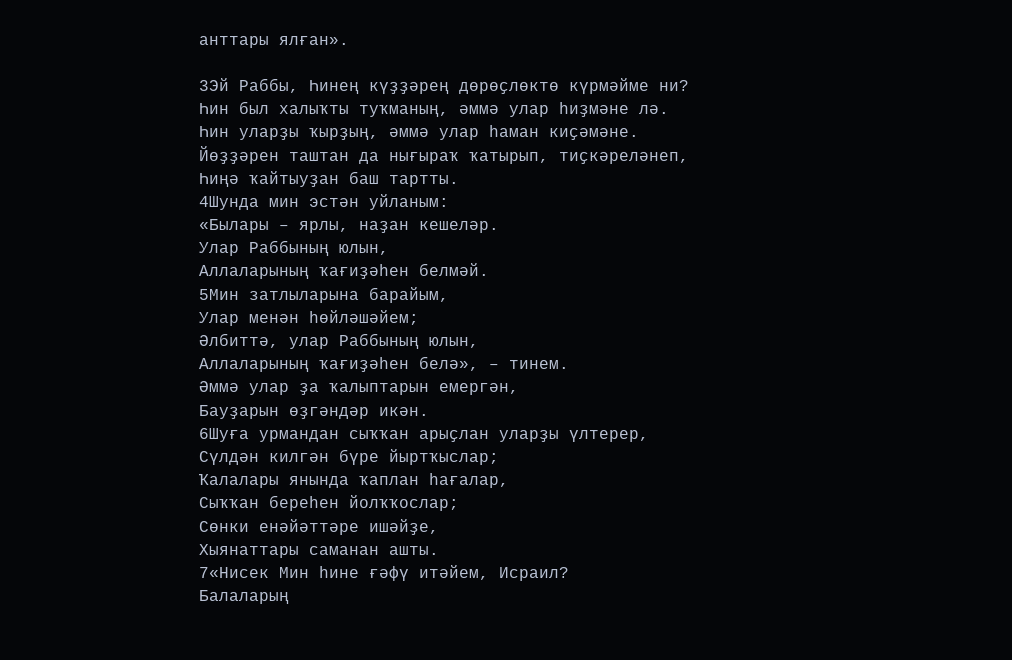анттары ялған».

3Эй Раббы, Һинең күҙҙәрең дөрөҫлөктө күрмәйме ни?
Һин был халыҡты туҡманың, әммә улар һиҙмәне лә.
Һин уларҙы ҡырҙың, әммә улар һаман киҫәмәне.
Йөҙҙәрен таштан да нығыраҡ ҡатырып, тиҫкәреләнеп,
Һиңә ҡайтыуҙан баш тартты.
4Шунда мин эстән уйланым:
«Былары – ярлы, наҙан кешеләр.
Улар Раббының юлын,
Аллаларының ҡағиҙәһен белмәй.
5Мин затлыларына барайым,
Улар менән һөйләшәйем;
Әлбиттә, улар Раббының юлын,
Аллаларының ҡағиҙәһен белә», – тинем.
Әммә улар ҙа ҡалыптарын емергән,
Бауҙарын өҙгәндәр икән.
6Шуға урмандан сыҡҡан арыҫлан уларҙы үлтерер,
Сүлдән килгән бүре йыртҡыслар;
Ҡалалары янында ҡаплан һағалар,
Сыҡҡан береһен йолҡҡослар;
Сөнки енәйәттәре ишәйҙе,
Хыянаттары саманан ашты.
7«Нисек Мин һине ғәфү итәйем, Исраил?
Балаларың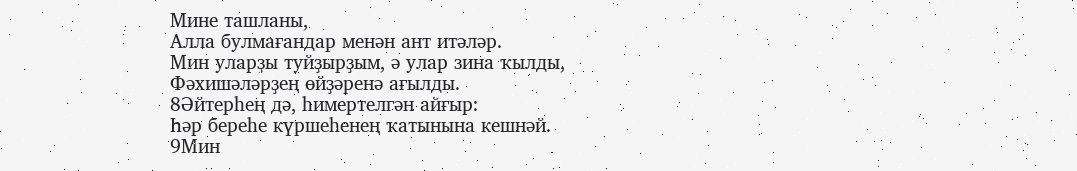Мине ташланы,
Алла булмағандар менән ант итәләр.
Мин уларҙы туйҙырҙым, ә улар зина ҡылды,
Фәхишәләрҙең өйҙәренә ағылды.
8Әйтерһең дә, һимертелгән айғыр:
Һәр береһе күршеһенең ҡатынына кешнәй.
9Мин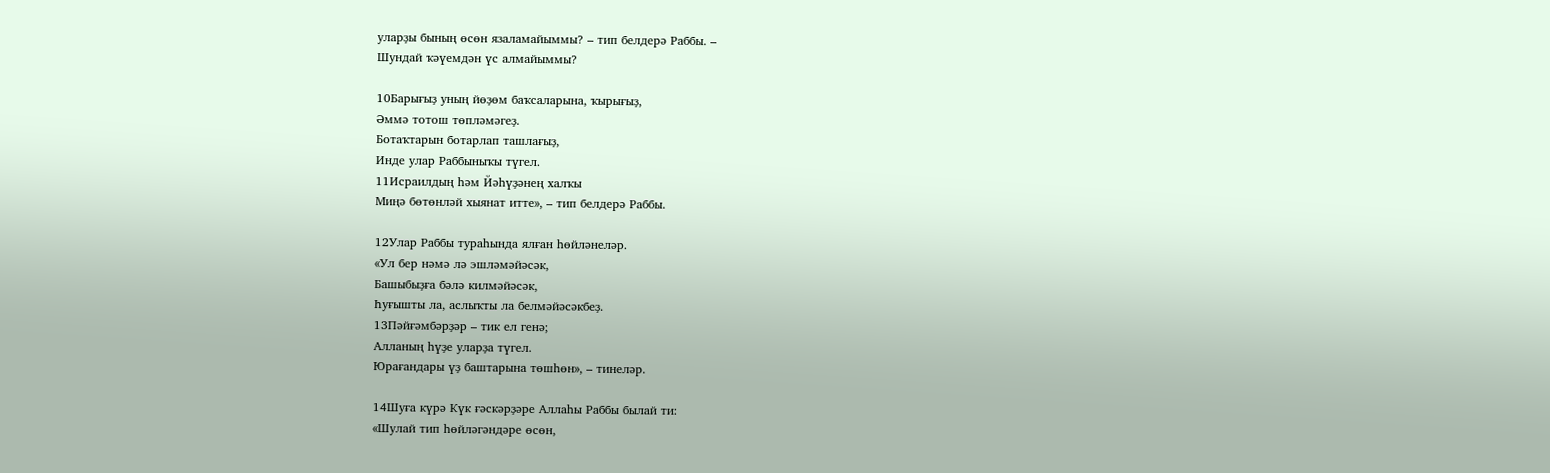уларҙы бының өсөн язаламайыммы? – тип белдерә Раббы. –
Шундай ҡәүемдән үс алмайыммы?

10Барығыҙ уның йөҙөм баҡсаларына, ҡырығыҙ,
Әммә тотош төпләмәгеҙ.
Ботаҡтарын ботарлап ташлағыҙ,
Инде улар Раббыныҡы түгел.
11Исраилдың һәм Йәһүҙәнең халҡы
Миңә бөтөнләй хыянат итте», – тип белдерә Раббы.

12Улар Раббы тураһында ялған һөйләнеләр.
«Ул бер нәмә лә эшләмәйәсәк,
Башыбыҙға бәлә килмәйәсәк,
Һуғышты ла, аслыҡты ла белмәйәсәкбеҙ.
13Пәйғәмбәрҙәр – тик ел генә;
Алланың һүҙе уларҙа түгел.
Юрағандары үҙ баштарына төшһөн», – тинеләр.

14Шуға күрә Күк ғәскәрҙәре Аллаһы Раббы былай ти:
«Шулай тип һөйләгәндәре өсөн,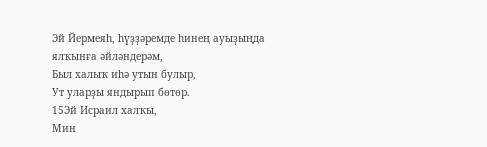Эй Йермеяһ, һүҙҙәремде һинең ауыҙыңда ялҡынға әйләндерәм,
Был халыҡ иһә утын булыр,
Ут уларҙы яндырып бөтөр.
15Эй Исраил халҡы,
Мин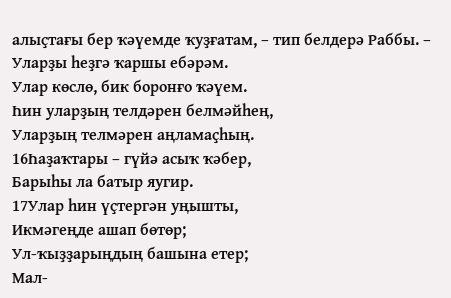алыҫтағы бер ҡәүемде ҡуҙғатам, – тип белдерә Раббы. –
Уларҙы һеҙгә ҡаршы ебәрәм.
Улар көслө, бик боронғо ҡәүем.
Һин уларҙың телдәрен белмәйһең,
Уларҙың телмәрен аңламаҫһың.
16Һаҙаҡтары – гүйә асыҡ ҡәбер,
Барыһы ла батыр яугир.
17Улар һин үҫтергән уңышты,
Икмәгеңде ашап бөтөр;
Ул-ҡыҙҙарыңдың башына етер;
Мал-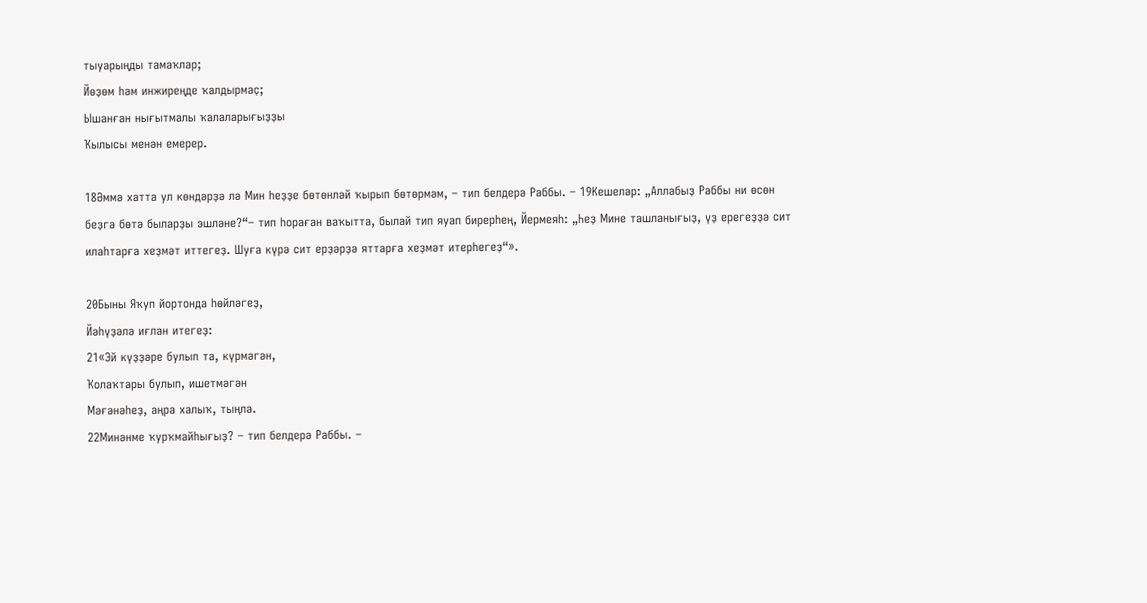тыуарыңды тамаҡлар;
Йөҙөм һәм инжиреңде ҡалдырмаҫ;
Ышанған нығытмалы ҡалаларығыҙҙы
Ҡылысы менән емерер.

18Әммә хатта ул көндәрҙә лә Мин һеҙҙе бөтөнләй ҡырып бөтөрмәм, – тип белдерә Раббы. – 19Кешеләр: „Аллабыҙ Раббы ни өсөн беҙгә бөтә быларҙы эшләне?“– тип һораған ваҡытта, былай тип яуап бирерһең, Йермеяһ: „Һеҙ Мине ташланығыҙ, үҙ ерегеҙҙә сит илаһтарға хеҙмәт иттегеҙ. Шуға күрә сит ерҙәрҙә яттарға хеҙмәт итерһегеҙ“».

20Быны Яҡуп йортонда һөйләгеҙ,
Йәһүҙәлә иғлан итегеҙ:
21«Эй күҙҙәре булып та, күрмәгән,
Ҡолаҡтары булып, ишетмәгән
Мәғәнәһеҙ, аңра халыҡ, тыңла.
22Минәнме ҡурҡмайһығыҙ? – тип белдерә Раббы. –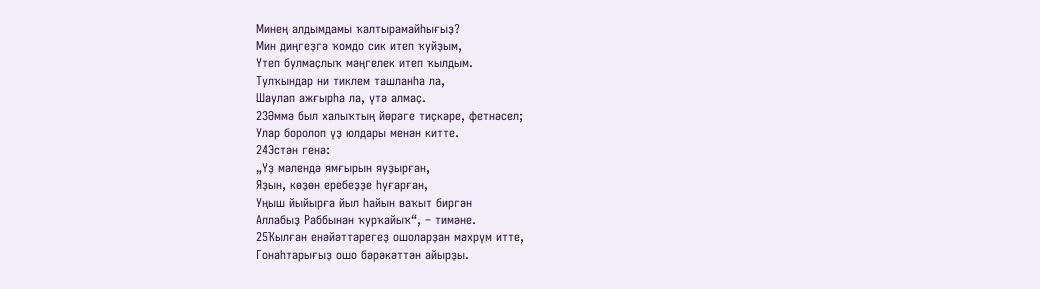Минең алдымдамы ҡалтырамайһығыҙ?
Мин диңгеҙгә ҡомдо сик итеп ҡуйҙым,
Үтеп булмаҫлыҡ мәңгелек итеп ҡылдым.
Тулҡындар ни тиклем ташланһа ла,
Шаулап ажғырһа ла, үтә алмаҫ.
23Әммә был халыҡтың йөрәге тиҫкәре, фетнәсел;
Улар боролоп үҙ юлдары менән китте.
24Эстән генә:
„Үҙ мәлендә ямғырын яуҙырған,
Яҙын, көҙөн еребеҙҙе һуғарған,
Уңыш йыйырға йыл һайын ваҡыт биргән
Аллабыҙ Раббынан ҡурҡайыҡ“, – тимәне.
25Ҡылған енәйәттәрегеҙ ошоларҙан мәхрүм итте,
Гонаһтарығыҙ ошо бәрәкәттән айырҙы.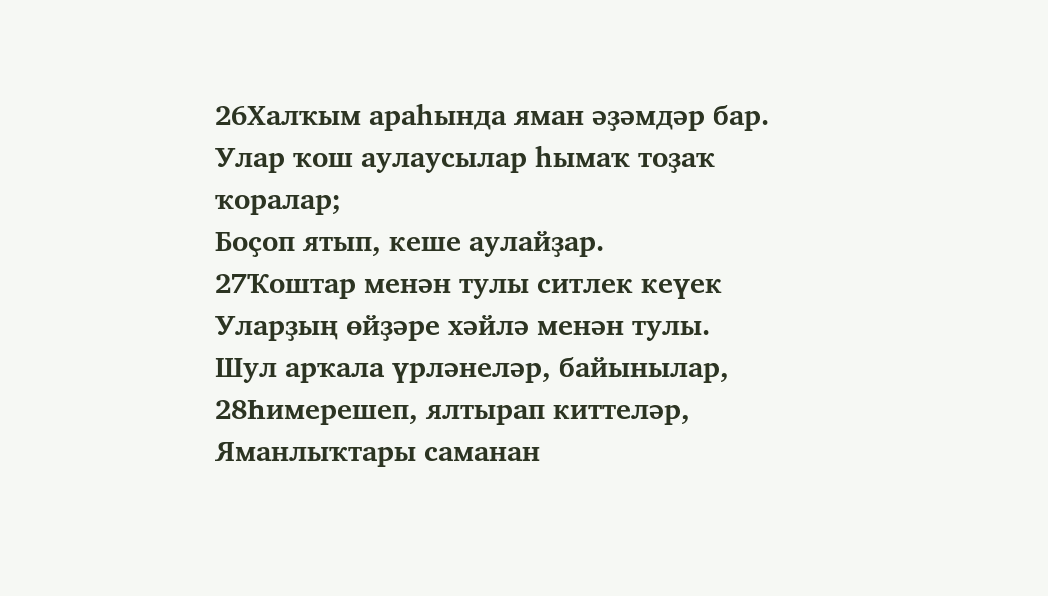26Халҡым араһында яман әҙәмдәр бар.
Улар ҡош аулаусылар һымаҡ тоҙаҡ ҡоралар;
Боҫоп ятып, кеше аулайҙар.
27Ҡоштар менән тулы ситлек кеүек
Уларҙың өйҙәре хәйлә менән тулы.
Шул арҡала үрләнеләр, байынылар,
28Һимерешеп, ялтырап киттеләр,
Яманлыҡтары саманан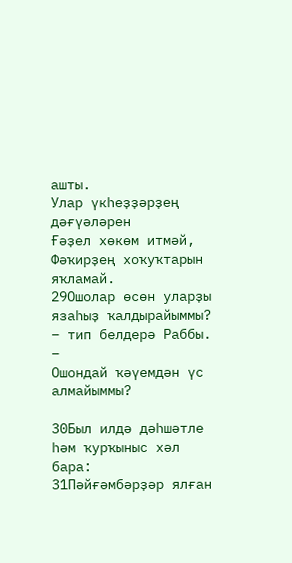ашты.
Улар үкһеҙҙәрҙең дәғүәләрен
Ғәҙел хөкөм итмәй,
Фәҡирҙең хоҡуҡтарын яҡламай.
29Ошолар өсөн уларҙы язаһыҙ ҡалдырайыммы? – тип белдерә Раббы. –
Ошондай ҡәүемдән үс алмайыммы?

30Был илдә дәһшәтле һәм ҡурҡыныс хәл бара:
31Пәйғәмбәрҙәр ялған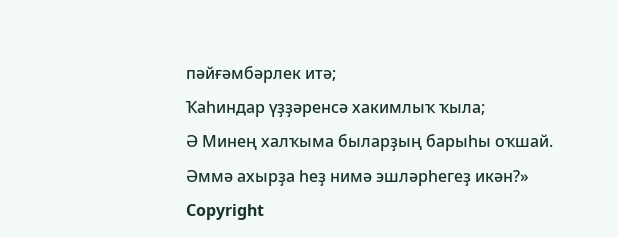пәйғәмбәрлек итә;
Ҡаһиндар үҙҙәренсә хакимлыҡ ҡыла;
Ә Минең халҡыма быларҙың барыһы оҡшай.
Әммә ахырҙа һеҙ нимә эшләрһегеҙ икән?»
Copyright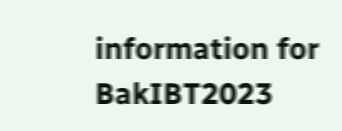information for BakIBT2023